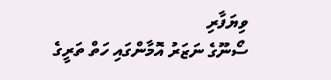ވިޔަފާރި
ސޯނޫގެ ނަޒަރު އޮމާންގައި ހަތް ތަރީގެ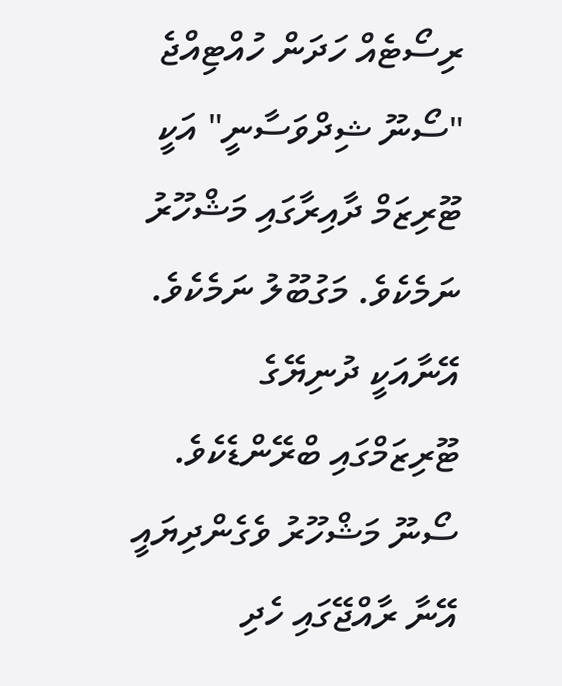ރިސޯޓެއް ހަދަން ހުއްޓިއްޖެ
"ސޯނޫ ޝިދްވަސާނީ" އަކީ ޓޫރިޒަމް ދާއިރާގައި މަޝްހޫރު ނަމެކެވެ. މަގުބޫލު ނަމެކެވެ. އޭނާއަކީ ދުނިޔޭގެ ޓޫރިޒަމްގައި ބްރޭންޑެކެވެ. ސޯނޫ މަޝްހޫރު ވެގެންދިޔައީ އޭނާ ރާއްޖޭގައި ހެދި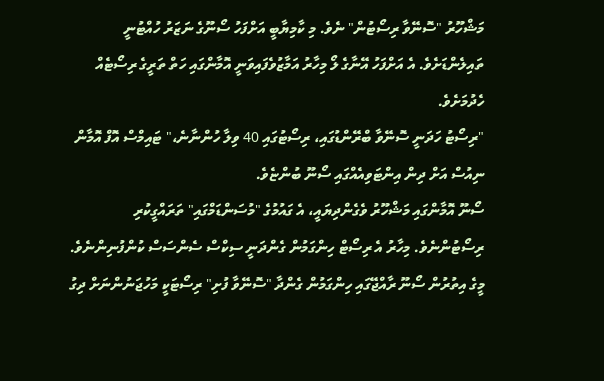މަޝްހޫރު "ސޮނޭވާ ރިސޯޓުން" ނެވެ. މި ކާމިޔާބީ އަށްފަހު ސޯނޫގެ ނަޒަރު ހުއްޓުނީ ތައިލެންޑަށެވެ. އެ އަށްފަހު އޭނާގެ ލޯ މިހާރު އަމާޒުވެފައިވަނީ އޮމާންގައި ހަތް ތަރީގެ ރިސޯޓެއް ހެދުމަށެވެ.
"ރިސޯޓު ހަދަނީ ސޮނޭވާ ބްރޭންޑުގައި، ރިސޯޓުގައި 40 ވިލާ ހުންނާނެ،" ޓައިމްސް އޮފް އޮމާން ނިއުސް އަށް ދިން އިންޓަވިއެއްގައި ސޯނޫ ބުންޏެވެ.
ސޯނޫ އޮމާންގައި މަޝްހޫރު ވެގެންދިޔައީ، އެ ގައުމުގެ "މުސަންޑަމްގައި" ތަރައްގީކުރި ރިސޯޓުންނެވެ. މިހާރު އެ ރިސޯޓް ހިންގަމުން ގެންދަނީ ސިކްސް ސެންސަސް ކުންފުނިންނެވެ.
މީގެ އިތުރުން ސޯނޫ ރާއްޖޭގައި ހިންގަމުން ގެންދާ "ސޮނޭވާ ފުށި" ރިސޯޓަކީ މަހުޖަނުންނަށް ދިގު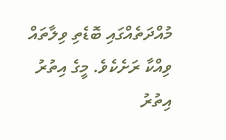މުއްދަތެއްގައި ބޮޑެތި ވިލާތައް ވިއްކާ ރަށެކެވެ. މީގެ އިތުރު އިތުރު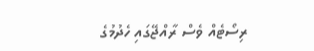ރިސޯޓެއް ވެސް ރާއްޖޭގައި ހެދުމުގެ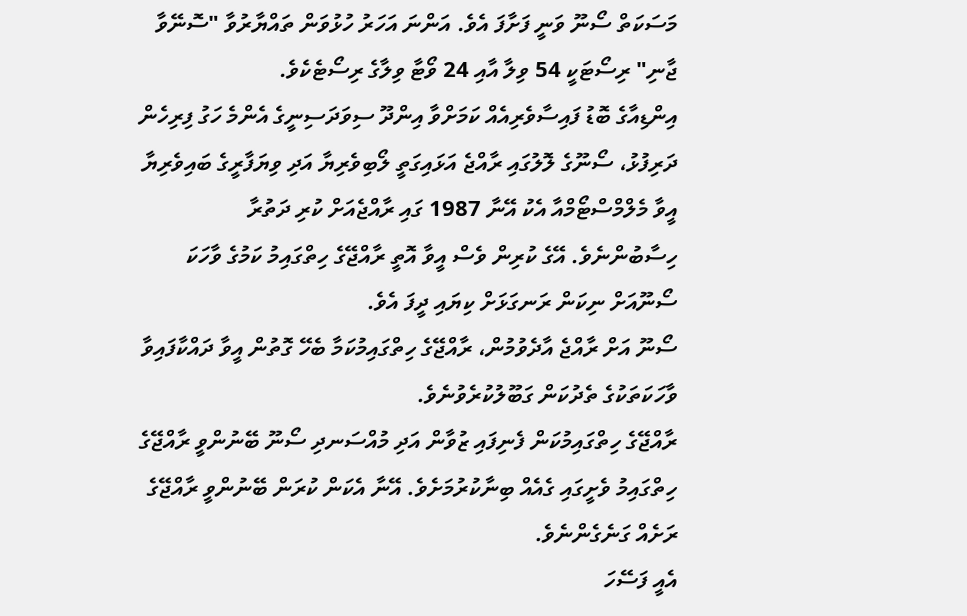މަސަކަތް ސޯނޫ ވަނީ ފަށާފަ އެވެ. އަންނަ އަހަރު ހުޅުވަން ތައްޔާރުވާ "ސޮނޭވާ ޖާނި" ރިސޯޓަކީ 54 ވިލާ އާއި 24 ވޯޓާ ވިލާގެ ރިސޯޓެކެވެ.
އިންޑިއާގެ ބޮޑު ފައިސާވެރިއެއް ކަމަށްވާ އިންދޫ ސިވަދަސިނީގެ އެންމެ ހަގު ފިރިހެން ދަރިފުޅު، ސޯނޫގެ ލޮލުގައި ރާއްޖެ އަޅައިގަތީ ލޯބިވެރިޔާ އަދި ވިޔަފާރީގެ ބައިވެރިޔާ އީވާ މެލްމްސްޓޯމްއާ އެކު އޭނާ 1987 ގައި ރާއްޖެއަށް ކުރި ދަތުރާ ހިސާބުންނެވެ. އޭގެ ކުރިން ވެސް އީވާ އޮތީ ރާއްޖޭގެ ހިތްގައިމު ކަމުގެ ވާހަކަ ސޯނޫއަށް ނިކަން ރަނގަޅަށް ކިޔައި ދީފަ އެވެ.
ސޯނޫ އަށް ރާއްޖެ އާދެވުމުން، ރާއްޖޭގެ ހިތްގައިމުކަމާ ބެހޭ ގޮތުން އީވާ ދައްކާފައިވާ ވާހަކަތަކުގެ ތެދުކަން ގަބޫލުކުރެވުނެވެ.
ރާއްޖޭގެ ހިތްގައިމުކަން ފެނިފައި ޒުވާން އަދި މުއްސަނދި ސޯނޫ ބޭނުންވީ ރާއްޖޭގެ ހިތްގައިމު ވެށީގައި ގެއެއް ބިނާކުރުމަށެވެ. އޭނާ އެކަން ކުރަން ބޭނުންވީ ރާއްޖޭގެ ރަށެއް ގަނެގެންނެވެ.
އެއީ ފަސޭހަ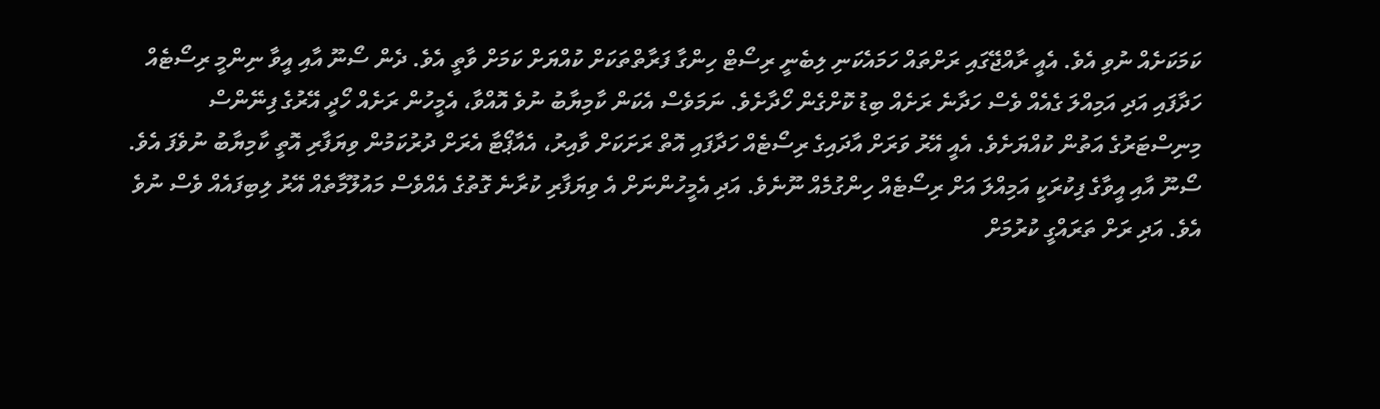ކަމަކަށެއް ނުވި އެވެ. އެއީ ރާއްޖޭގައި ރަށްތައް ހަމައެކަނި ލިބެނީ ރިސޯޓް ހިންގާ ފަރާތްތަކަށް ކުއްޔަށް ކަމަށް ވާތީ އެވެ. ދެން ސޯނޫ އާއި އީވާ ނިންމީ ރިސޯޓެއް ހަދާފައި އަދި އަމިއްލަ ގެއެއް ވެސް ހަދާނެ ރަށެއް ބިޑު ކޮށްގެން ހޯދާށެވެ. ނަމަވެސް އެކަން ކާމިޔާބު ނުވެ އޮއްވާ، އެމީހުން ރަށެއް ހޯދީ އޭރުގެ ފިނޭންސް މިނިސްޓަރުގެ އަތުން ކުއްޔަށެވެ. އެއީ އޭރު ވަރަށް އާދައިގެ ރިސޯޓެއް ހަދާފައި އޮތް ރަށަކަށް ވާއިރު، އެއާޕޯޓާ އެރަށް ދުރުކަމުން ވިޔަފާރި އޮތީ ކާމިޔާބު ނުވެފަ އެވެ.
ސޯނޫ އާއި އީވާގެ ފިކުރަކީ އަމިއްލަ އަށް ރިސޯޓެއް ހިންގުމެއް ނޫނެވެ. އަދި އެމީހުންނަށް އެ ވިޔަފާރި ކުރާނެ ގޮތުގެ އެއްވެސް މައުލޫމާތެއް އޭރު ލިބިފައެއް ވެސް ނުވެ އެވެ. އަދި ރަށް ތަރައްގީ ކުރުމަށް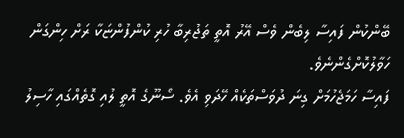ބޭންކުން ފައިސާ ލިބެން ވެސް އޭރު އޮތީ ތަޖުރިބާ ހުރި ކުންފުންޏަކާ ރަށް ހިންގަން ހަވާލުކޮށްގެންނެވެ.
ފައިސާ ހަމަޖެހުމަށް ގިނަ ދުވަސްތަކެއް ހޭދަވި އެވެ. ސޯނޫގެ އޮތީ ލުއި ގޮތެއްގައި ހާސިލު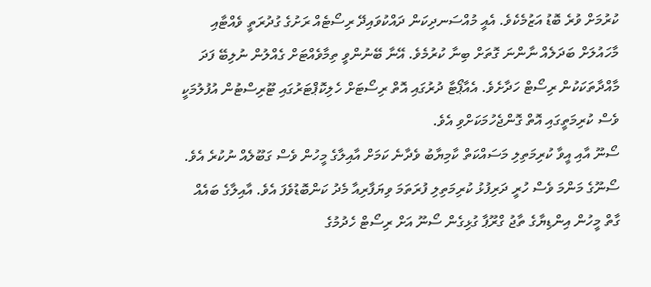ކުރުމަށް ވުރެ ބޮޑު އަޒުމެކެވެ. އެއީ މުއްސަނދިކަން ދައްކުވައިދޭ ރިސޯޓެއް ރަށުގެ ގުދުރަތީ ވެއްޓާއި މާހައުލަށް ބަދަލެއް ނާންނަ ގޮތަށް ބިނާ ކުރުމެވެ. އޭނާ ބޭނުންވީ ތިމާވެއްޓަށް ގެއްލުން ނުލިބޭ ފަދަ މާއްދާތަކަކުން ރިސޯޓް ހަދާށެވެ. އެއާޕޯޓާ ދުރުގައި އޮތް ރިސޯޓަށް ހެލިކޮޕްޓަރުގައި ޓޫރިސްޓުން އުފުލުމަކީ ވެސް ކުރިމަތީގައި އޮތް ގޮންޖެހުމަކަށްވި އެވެ.
ސޯނޫ އާއި އީވާ ކުރިމަތިލި މަސައްކަތް ކާމިޔާބު ވެދާނެ ކަމަށް އާއިލާގެ މީހުން ވެސް ގަބޫލެއް ނުކުރެ އެވެ. ސޯނޫގެ މަންމަ ވެސް ހުރީ ދަރިފުޅު ކުރިމަތިލި ފުރަތަމަ ވިޔަފާރިއާ މެދު ކަންބޮޑުވެފަ އެވެ. އާއިލާގެ ބައެއް ގާތް މީހުން އިންޑިޔާގެ ތާޖު ގްރޫޕާ ގުޅިގެން ސޯނޫ އަށް ރިސޯޓް ހެދުމުގެ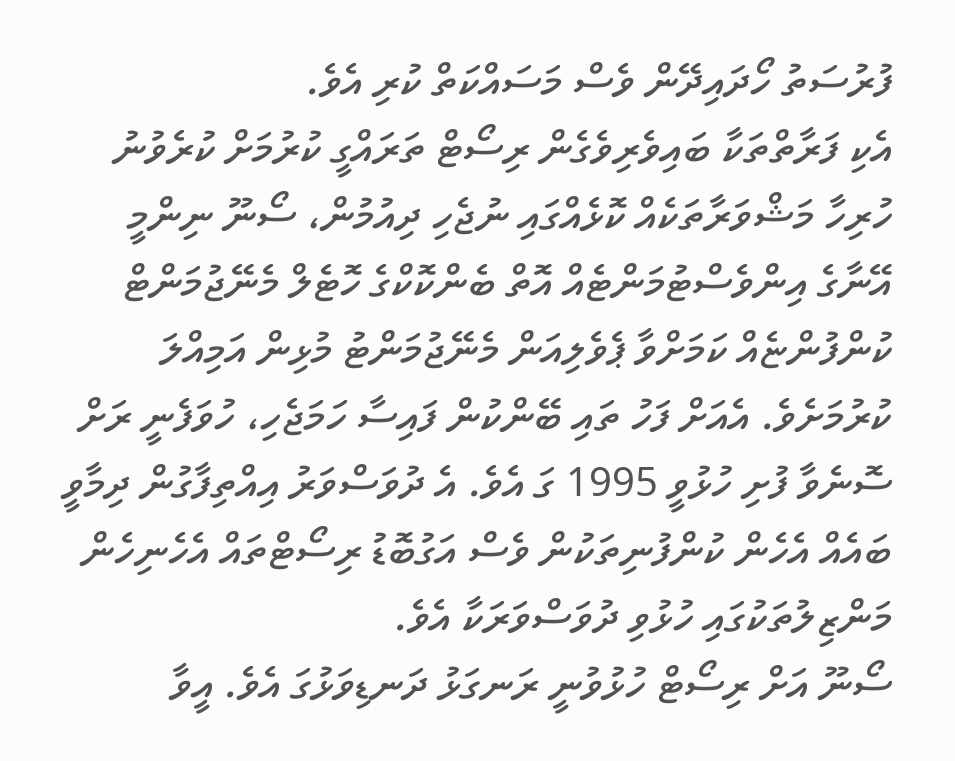ފުރުސަތު ހޯދައިދޭން ވެސް މަސައްކަތް ކުރި އެވެ.
އެކި ފަރާތްތަކާ ބައިވެރިވެގެން ރިސޯޓް ތަރައްގީ ކުރުމަށް ކުރެވުނު ހުރިހާ މަޝްވަރާތަކެއް ކޮޅެއްގައި ނުޖެހި ދިއުމުން، ސޯނޫ ނިންމީ އޭނާގެ އިންވެސްޓުމަންޓެއް އޮތް ބެންކޮކްގެ ހޮޓެލް މެނޭޖުމަންޓް ކުންފުންޏެއް ކަމަށްވާ ޕެވެލިއަން މެނޭޖުމަންޓު މުޅިން އަމިއްލަ ކުރުމަށެވެ. އެއަށް ފަހު ތައި ބޭންކުން ފައިސާ ހަމަޖެހި، ހުވަފެނީ ރަށް ސޮނެވާ ފުށި ހުޅުވީ 1995 ގަ އެވެ. އެ ދުވަސްވަރު އިއްތިފާގުން ދިމާވީ ބައެއް އެހެން ކުންފުނިތަކުން ވެސް އަގުބޮޑު ރިސޯޓްތައް އެހެނިހެން މަންޒިލުތަކުގައި ހުޅުވި ދުވަސްވަރަކާ އެވެ.
ސޯނޫ އަށް ރިސޯޓް ހުޅުވުނީ ރަނގަޅު ދަނޑިވަޅުގަ އެވެ. އީވާ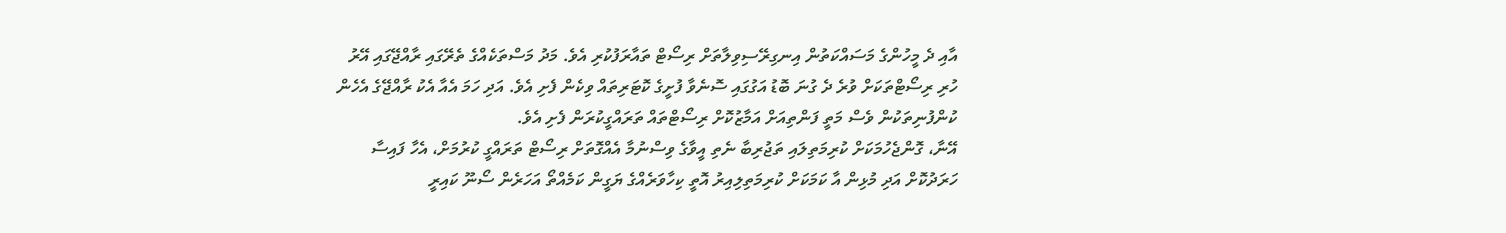އާއި ދެ މީހުންގެ މަސައްކަތުން އިނގިރޭސިވިލާތަށް ރިސޯޓް ތައާރަފުކުރި އެވެ. މަދު މަސްތަކެއްގެ ތެރޭގައި ރާއްޖޭގައި އޭރު ހުރި ރިސޯޓްތަކަށް ވުރެ ދެ ގުނަ ބޮޑު އަގުގައި ސޮނެވާ ފުށީގެ ކޮޓަރިތައް ވިކެން ފެށި އެވެ. އަދި ހަމަ އެއާ އެކު ރާއްޖޭގެ އެހެން ކުންފުނިތަކުން ވެސް މަތީ ފަންތިއަށް އަމާޒުކޮށް ރިސޯޓްތައް ތަރައްގީކުރަން ފެށި އެވެ.
އޭނާ، ގޮންޖެހުމަކަށް ކުރިމަތިލައި ތަޖުރިބާ ނެތި އީވާގެ ވިސްނުމާ އެއްގޮތަށް ރިސޯޓް ތަރައްގީ ކުރުމަށް، އެހާ ފައިސާ ހަރަދުކޮށް އަދި މުޅިން އާ ކަމަކަށް ކުރިމަތިލިއިރު އޮތީ ކިހާވަރެއްގެ ޔަގީން ކަމެއްތޯ އަހަރެން ސޯނޫ ކައިރީ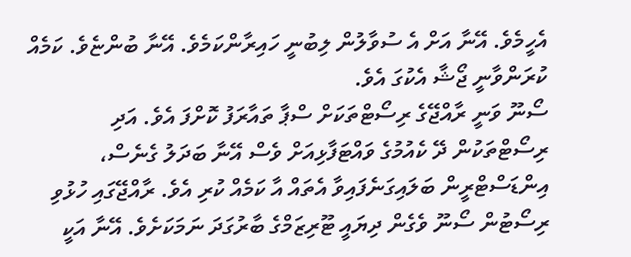އެހީމެވެ. އޭނާ އަށް އެ ސުވާލުން ލިބުނީ ހައިރާންކަމެވެ. އޭނާ ބުންޏެވެ. ކަމެއް ކުރަންވާނީ ޖޯޝާ އެކުގަ އެވެ.
ސޯނޫ ވަނީ ރާއްޖޭގެ ރިސޯޓްތަކަށް ސްޕާ ތައާރަފު ކޮށްފަ އެވެ. އަދި ރިސޯޓްތަކުން ދޭ ކެއުމުގެ ވައްޓަފާޅިއަށް ވެސް އޭނާ ބަދަލު ގެނެސް، އިންޑަސްޓްރީން ބަލައިގަނެފައިވާ އެތައް އާ ކަމެއް ކުރި އެވެ. ރާއްޖޭގައި ހުޅުވި ރިސޯޓުން ސޯނޫ ވެގެން ދިޔައީ ޓޫރިޒަމްގެ ބާރުގަދަ ނަމަކަށެވެ. އޭނާ އަކީ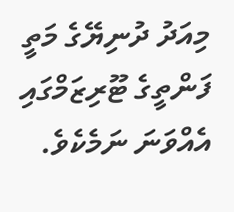މިއަދު ދުނިޔޭގެ މަތީ ފަންތީގެ ޓޫރިޒަމްގައި އެއްވަނަ ނަމެކެވެ.